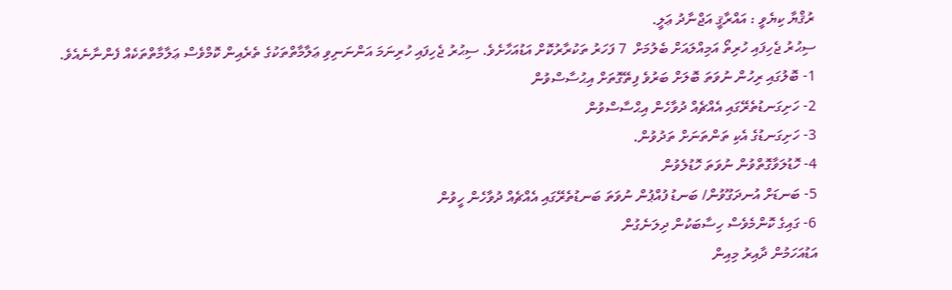ރުޤްޔާ ކިޔެވީ : އައްރާޤީ އަޖްނާދު ޢަލީ.
ސިޙުރު ޖެހިފައި ހުރިތޯ އަމިއްލައަށް ބެލުމަށް  7 ފަހަރު ތަކުރާރުކޮށް އަޑުއަހާށެވެ. ސިޙުރު ޖެހިފައި ހުރިނަމަ އަންނަނިވި ޢަލާމާތްތަކުގެ ތެރެއިން ކޮމްވެސް ޢަލާމާތްތަކެއް ފެންނާނެއެވެ.
1- ބޮލުގައި ރިހުން ނުވަތަ ބޮލަށް ބަރުވެ ފިތޭގޮތަށް އިޙުސާސްވުން
2- ހަށިގަނޑުތެރޭގައި އެއްޗެއް ދުވާހެން އިޙްސާސްވުން
3- ހަށިގަނޑުގެ އެކި ތަންތަނަށް ތަދުވުން.
4- ހޮޑުލަވާގޮތްވުން ނުވަތަ ހޮޑުލެވުން
5- ބަނޑަށް އުނދަގޫވުން/ ބަނޑު ފުއްޕުން ނުވަތަ ބަނޑުތެރޭގައި އެއްޗެއް ދުވާހެން ހީވުން
6- ގައިގެ ކޮންމެވެސް ހިސާބަކުން ދިލަނެގުން
އަޑުއަހަމުން ދާއިރު މިއިން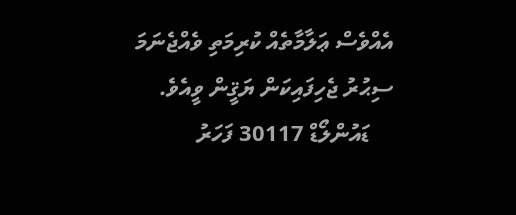އެއްވެސް ޢަލާމާތެއް ކުރިމަތި ވެއްޖެނަމަ ސިޙުރު ޖެހިފައިކަން ޔަޤީން ވީއެވެ.
    ޑައުންލޯޑް 30117 ފަހަރު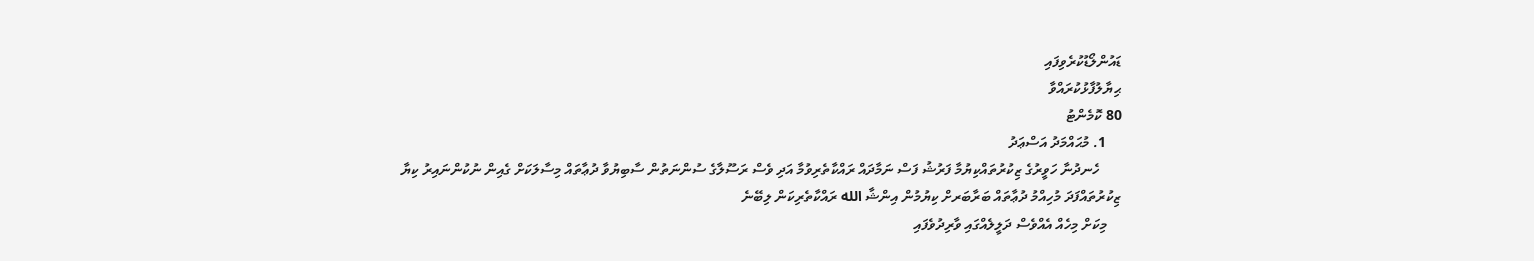ޑައުންލޯޑުކުރެވިފައި
ޙިޔާލުފާޅުކުރައްވާ
80 ކޮމެންޓު
    1. މުޙައްމަދު އަސްޢަދު
      ހެނދުނާ ހަވީރުގެ ޒިކުރުތައްކިޔުމާ ފަރުޝު ފަސް ނަމާދައް ރައްކާތެރިވުމާ އަދި ވެސް ރަސޫލާގެ ސުންނަތުން ސާބިޔުވާ ދުޢާތައް މިސާލަކަށް ގެއިން ނުކުންނައިރު ކިޔާ ޒިކުރުތައްފަދަ މުހިއްމު ދުޢާތައް ބަރާބަރށް ކިޔުމުން އިންޝާ الله ރައްކާތެރިކަން ލިބޭނެ
    މިކަށް މިހެއް އެއްވެސް ދަލީލެއްގައި ވާރިދުވެފައި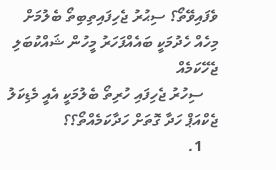ވެފައިވޭތޯ؟ ސިޙުރު ޖެހިފައިތިބިތޯ ބެލުމަށް މިހެއް ހެދުމަކީ ބައެއްފަހަރު މީހުން ޝައްކުބަލި ޖެހޭކަމެއް
    ސިހުރު ޖެހިފައި ހުރިތޯ ބެލުމަކީ އެއީ މެޑިކަލު ޖެކްއަޕް ހަދާ ގޮތަށް ހަދާކަމެއްތޯ؟؟
    1.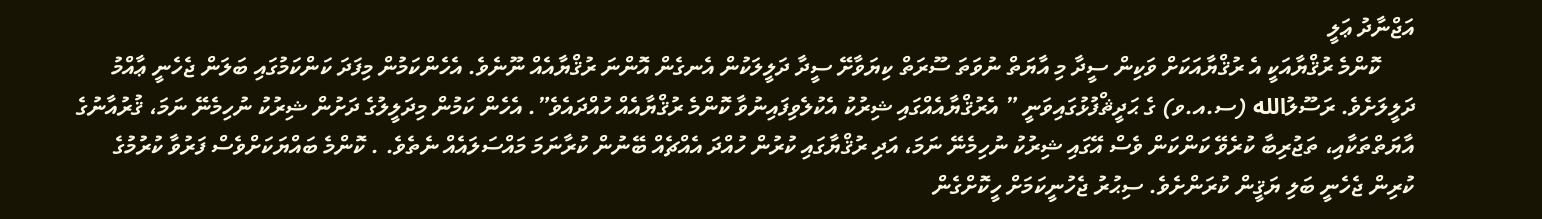އަޖްނާދު ޢަލީ
      ކޮންމެ ރުޤްޔާއަކީ އެ ރުޤްޔާއަކަށް ވަކިން ސީދާ މި އާޔަތް ނުވަތަ ސޫރަތް ކިޔަވާށޭ ސީދާ ދަލީލަކުން އެނގެން އޮންނަ ރުޤްޔާއެއް ނޫނެވެ. އެހެންކަމުން މިފަދަ ކަންކަމުގައި ބަލަން ޖެހެނީ ޢާއްމު ދަލީލަށެވެ. ރަސޫލުالله (ސ.އ.ވ) ގެ ޙަދީޘްފުޅުގައިވަނީ ” އެރުޤްޔާއެއްގައި ޝިރުކު އެކުލެވިފައިނުވާ ކޮންމެ ރުޤްޔާއެއް ހުއްދައެވެ”. އެހެން ކަމުން މިދަލީލުގެ ދަށުން ޝިރުކު ނުހިމެނޭ ނަމަ، ޤުރުއާނުގެ އާޔަތްތަކާއި، ތަޖުރިބާ ކުރެވޭ ކަންކަން ވެސް އޭގައި ޝިރުކު ނުހިމެނޭ ނަމަ، އަދި ރުޤްޔާގައި ކުރުން ހުއްދަ އެއްޗެއް ބޭނުން ކުރާނަމަ މައްސަލައެއް ނެތެވެ. . ކޮންމެ ބައްޔަކަށްވެސް ފަރުވާ ކުރުމުގެ ކުރިން ޖެހެނީ ބަލި ޔަޤީން ކުރަންށެވެ. ސިޙުރު ޖެހުނީކަމަށް ހީކޮށްގެން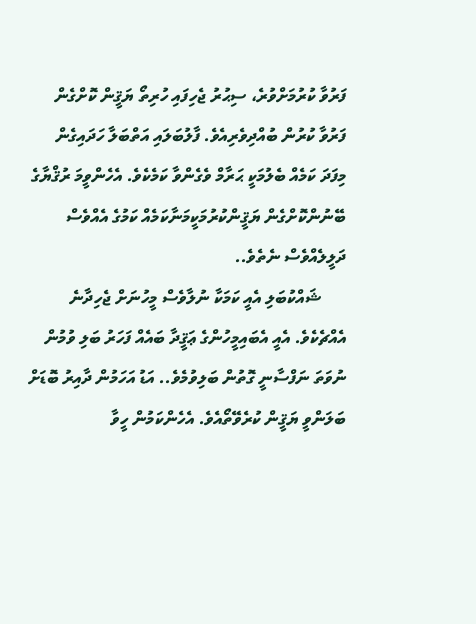ފަރުވާ ކުރުމަށްވުރެ، ސިޙުރު ޖެހިފައި ހުރިތޯ ޔަޤީން ކޮށްގެން ފަރުވާ ކުރުން ބުއްދިވެރިއެވެ. ފާލުބަލައި އަތްބަލާ ހަދައިގެން މިފަދަ ކަމެއް ބެލުމަކީ ޙަރާމް ވެގެންވާ ކަމެކެވެ. އެހެންވީމަ ރުޤްޔާގެ ބޭނުންކޮށްގެން ޔަޤީންކުރުމަކީމަނާކަމެއް ކަމުގެ އެއްވެސް ދަލީލެއްވެސް ނެތެވެ..
      ޝައްކުބަލި އެއީ ކަމަކާ ނުލާވެސް މީހުނަށް ޖެހިދާނެ އެއްޗެކެވެ. އެއީ އެބައިމީހުންގެ ޢަޤީދާ ބައެއް ފަހަރު ބަލި ވުމުން ނުވަތަ ނަފްސާނީ ގޮތުން ބަލިވުމެވެ.. އަޑު އަހަމުން ދާއިރު ބޮޑަށް ބަލަންވީ ޔަޤީން ކުރެވޭތޯއެވެ. އެހެންކަމުން ހީވާ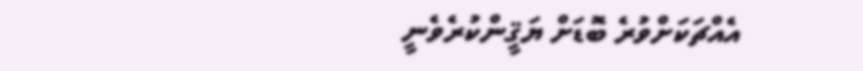އެއްޗަކަށްވުރެ ބޮޑަށް ޔަޤީންކުރެވެނީ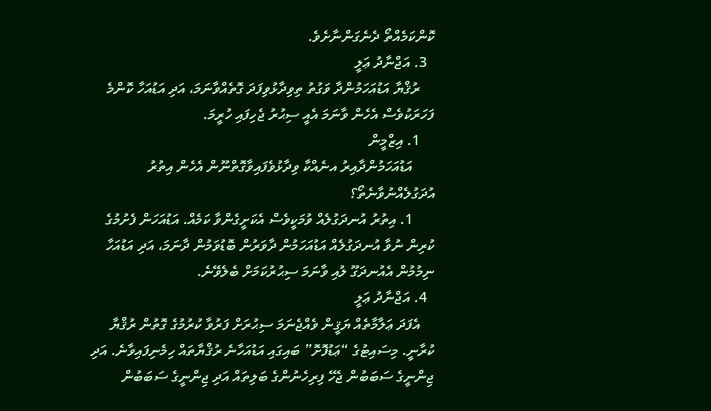ކޮންކަމެއްތޯ ދެނެގަންނާށެވެ.
  3. އަޖްނާދު ޢަލީ
    ރުޤްޔާ އަޑުއަހަމުންދާ ވަގުތު ތިވިދާޅުވިފަދަ ގޮތެއްވާނަމަ، އަދި އަޑުއަހާ ކޮންމެ ފަހަރަކުވެސް އެހެން ވާނަމަ އެއީ ސިޙުރު ޖެހިފައި ހުރީމަ.
    1. އިޒްމީން
      އަޑުއަހަމުންދާއިރު އނެއްކާ ވިދާޅުވެފައިވާގޮތްނޫން އެހެން އިތުރު އުދަގުލެއްނުވާނެތޯ؟
      1. އިތުރު އުނދަގުލެއް ވުމަކީވެސް އެކަށީގެންވާ ކަމެއް. އަޑުއަހަން ފެށުމުގެ ކުރިން ނުވާ އުނދަގުލެއް އަޑުއަހަމުން ދާވަރުން ބޮޑުވަމުން ދާނަމަ، އަދި އަޑުއަހާ ނިމުމުން އެއުނދަގޫ ލުއި ވާނަމަ ސިޙުރުކަމަށް ބެލެވޭނެ.
  4. އަޖްނާދު ޢަލީ
    އެފަދަ ޢަލާމާތެއް ޔަޤީން ވެއްޖެނަމަ ސިޙުރަށް ފަރުވާ ކުރުމުގެ ގޮތުން ރުޤްޔާ ކުރާނީ. މިސައިޓުގެ “ޢަޑުފޮށޮ” ބައިގައި އަޑުއަހާނެ ރުޤްޔާތައް ހިމެނިފައިވާނެ. އަދި ޖިންނީގެ ސަބަބުން ޖެހޭ ފިރިހެނުންގެ ބަލިތައް އަދި ޖިންނީގެ ސަބަބުން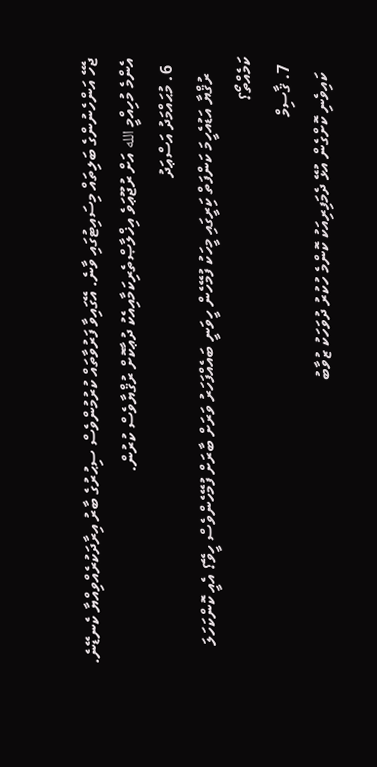ޖެހޭ އަންހެނުންގެ ބަލިތައް މިސައިޓުގައި ވާނެ. އޭގައިވާ ފަރުވާތައް ކުރުމުންވެސް ސިޙުރުގެ ބާރު އިރާދަކުރެއްވިއްޔާ ކެނޑޭނެ. އެންމެ މުހިއްމީ الله އަށް ރުޖޫޢަވެ އިޚްލާޞްތެރިކަމާއިއެކު ދުޢާކޮށް ރުޤްޔާވެސް ކުރުން.
  6. މުޙައްމަދު އަސްޢަދު
    ރުޤްޔާ އަޑުއެހީމަ ކަންފަތް ކަިރީގައި މީހަކު ފުމޭހެން ހީވަނީ ބައެއްފަހަރު ވަރަށް ބާރަށް ފުމޭހެންވެސް ހީވޭ؟ އެއީ ކޮންކަހަލަ ކަމެއްތޯ؟
  7. ޤާސިމް
    ކައިވެނި ކޮށްގެން އުޅޭ ދެމަފިރިއަކު ކޮންމެ ހުކުރު ދުވަހަކު ޒުވާބު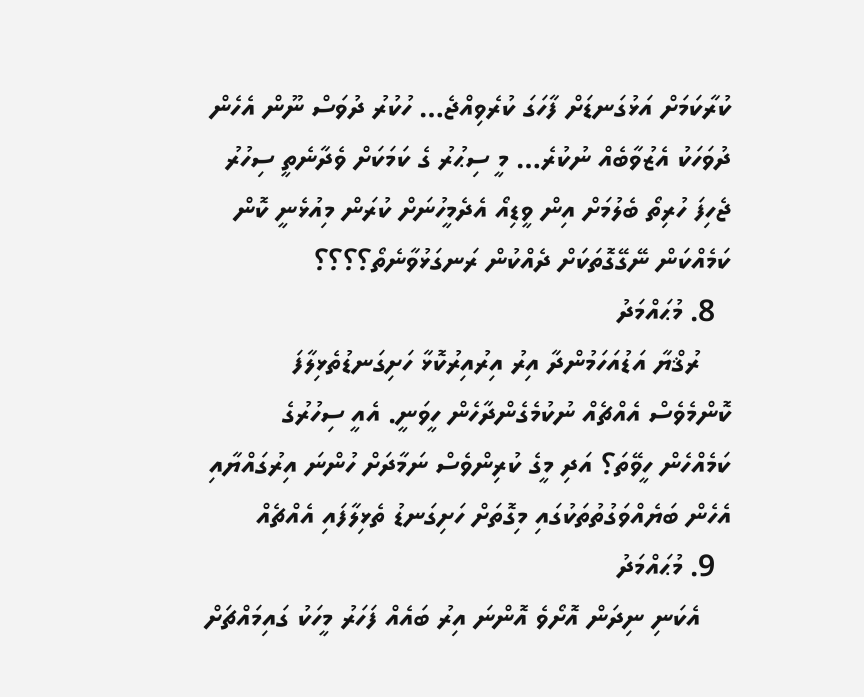ކުރާކަމަށް އަޅުގަނޑަށް ފާހަގަ ކުރެވިއްޖެ… ހުކުރު ދުވަސް ނޫން އެހެން ދުވަހަކު އެޒުވާބެއް ނުކުރެ… މީ ސިޙުރު ގެ ކަމަކަށް ވެދާނެތީ ސިހުރު ޖެހިފަ ހުރިތޯ ބެލުމަށް އިން ވީޑިއޯ އެދެމީހުނަށް ކުރަން މިއުޅެނީ ކޮން ކަމެއްކަން ނޭގޭގޮތަކަށް ދެއްކުން ރަނގަޅުވާނެތޯ؟؟؟؟
  8. މުޙައްމަދު
    ރުޤްޔާ އަޑުއަހަމުންދާ އިރު އިރުއިރުކޮޅާ ހަށިގަނޑުތެޅިލާފަ ކޮންމެވެސް އެއްޗެއް ނުކުމެގެންދާހެން ހީވަނީ. އެއީ ސިހުރުގެ ކަމެއްހެން ހީވޭތަ؟ އަދި މީގެ ކުރިންވެސް ނަމާދަށް ހުންނަ އިރުގައްޔާއި އެހެން ބަޔެއްވަގުތުތަކުގައި މިގޮތަށް ހަށިގަނޑު ތެޅިލާފައި އެއްޗެއް
  9. މުޙައްމަދު
    އެކަނި ނިދަން އޮށޯވެ އޮންނަ އިރު ބައެއް ފަހަރު މީހަކު ގައިމައްޗަށް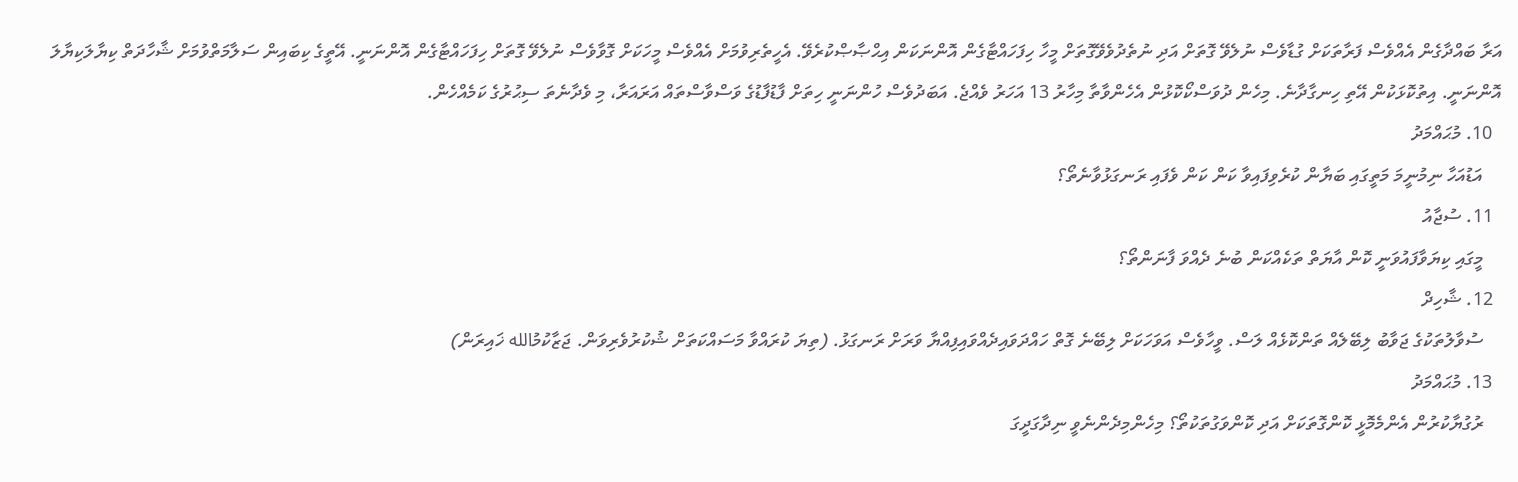އަރާ ބައްދާގެން އެއްވެސް ފަރާތަކަށް ގުޑާވެސް ނުލެވޭ ގޮތަށް އަދި ނުތެދުވެވޭގޮތަށް މީހާ ހިފަހައްޓާގެން އޮންނަކަން އިޙްޞާޞްކުރެވޭ. އެހީތެރިވުމަށް އެއްވެސް މީހަކަށް ގޮވާވެސް ނުލެވޭ ގޮތަށް ހިފަހައްޓާގެން އޮންނަނީ. އޭތީގެ ކިބައިން ސަލާމަތްވުމަށް ޝާހާދަތް ކިޔާލަކިޔާލަ އޮންނަނީ. އިތުކޮޅަކުން އޭތި ހިނގާދާނެ. މިހެން ދުވަސްކޯކޮޅުން އެހެންވާތާ މިހާރު 13 އަހަރު ވެއްޖެ. އަބަދުވެސް ހުންނަނީ ހިތަށް ފާޑުފާޑުގެ ވަސްވާސްތައް އަރައަރާ، މި ވެދާނެތަ ސިޙުރުގެ ކަމެއްހެން.
  10. މުޙައްމަދު
    އަޑުއަހާ ނިމުނީމަ މަތީގައި ބަޔާން ކުރެވިފައިވާ ކަން ކަން ވެފައި ރަނގަޅުވާނެތޯ؟
  11. ސުޖާއު
    މީގައި ކިޔަވާފައުވަނީ ކޮން އާޔަތް ތަކެއްކަން ބުނެ ދެއްވަ ފާނަންތޯ؟
  12. ޝާހިދް
    ސުވާލުތަކުގެ ޖަވާބު ލިބޭލެއް ތަންކޮޅެއް ލަސް. ވީހާވެސް އަވަހަކަށް ލިބޭނެ ގޮތް ހައްދަވައިދެއްވައިފިއްޔާ ވަރަށް ރަނގަޅު. (ތިޔަ ކުރައްވާ މަސައްކަތަށް ޝުކުރުވެރިވަން. ޖަޒާކުމުالله ޚައިރަން)
  13. މުޙައްމަދު
    ރުގުޔާކުރުން އެންމެމޮޅީ ކޮންގޮތަކަށް އަދި ކޮންވަގުތަކުތޯ؟ މިހެންމިދެންނެވީ ނިދާގަދީގަ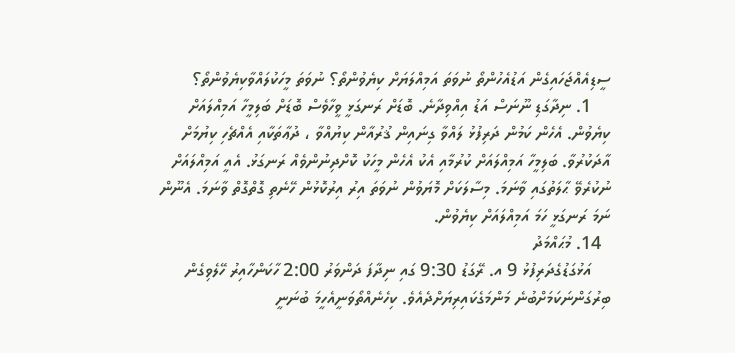ސީޑިއެއްޖަހައިގެން އަޑުއެހުންތޯ ނުވަތަ އަމިއްލަޔަށް ކިޔެވުންތޯ؟ ނުވަތަ މީހަކުލައްވާކިޔެވުންތޯ؟
    1. ނިދާގަޑި ނޫނަސް އަޑު އިއްވިދާނެ. ބޮޑަށް ރަނގަޅީ ވީހާވެސް ބޮޑަށް ބަލިމީހާ އަމިއްލައަށް ކިޔެވުން. އެހެން ކަމުން ދަރިފުޅު ލައްވާ ގިނައިން ޤުރުއާން ކިޔުއްވާ ، ދުޢާތަކާއި އެއްޗެހި ކިޔުމަށް އާދަކުރުވާ. ބަލިމީހާ އަމިއްލައަށް ކުރުމާއި އެކު އެހެން މީހަކު ކޮށްދިނުންވެއް ރަނގަޅު. އެއީ އަމިއްލައަށް ނުކުރެވޭ ޙާލަތުގައި ވާނަމަ. މިސާލަކަށް މޮޔަވުން ނުވަތަ އިރު އިރުކޮޅުން ހޭނެތި ގޮތްގޮތް ވާނަމަ. އެނޫން ނަމަ ރަނގަޅީ ހަމަ އަމިއްލައަށް ކިޔެވުން.
  14. މުޙައްމަދު
    އަޅުގަޑުގެދަރިފުޅު 9 އ. ރޭގަޑު 9:30 ގައި ނިދާފަ ދަންވަރު 2:00 ހާކަންހާއިރު ހޭލެވިގެން ބިރުގަންނަކަމަށްބުނެ މަންމަގެކައިރިޔަށްދެއެވެ. ކިހެނެއްތޯވަނީއެހީމަ ބުނަނީ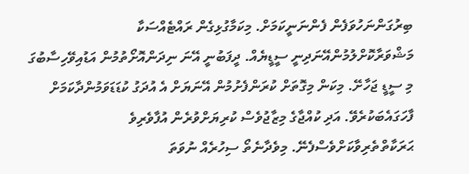ބިރުގަންނަހުވަފެން ފެންނަނީކަމަށް. މިކަމާގުޅިގެން ރައްޓެއްސަކާ މަޝްވަރާކޮށްލުމުންއޭނަދިނީ ސީޑީޔެއް. ދީފަބުނީ އޭނަ ނިދަންއޮށޯތުމުން އަޑުއިވޭހިސާބުގަ މި ސީޑީ ޖަހާށޭ. މިކަން މިގޮތަށް ކުރަންފެށުމުން އޭނަޔަށް އެ އުދަގު ކުޑަޑަވަމުންދާކަމަށް ފާހަގައެބަކުރެވޭ. އަދި ކުއްޖާގެ މިޒާޖުވެސް ކުރިޔަށްވުރެން އުފާވެރިވެ ޙަރަކާތްތެރިވާކަށްވެސްފެނޭ. މިވެދާނެތޯ ސިހުރެއް ނުވަތަ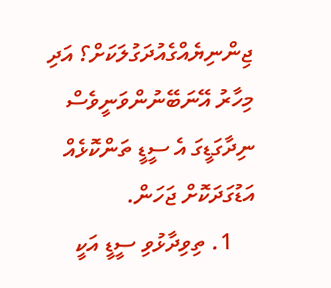ޖިންނިޔެއްގެއުދަގުލަކަށް؟ އަދި މިހާރު އޭނަބޭނުންވަނީވެސް ނިދާގަޑީގަ އެ ސީޑީ ތަންކޮޅެއް އަޑުގަދަކޮށް ޖަހަން.
    1. ތިވިދާޅުވި ސީޑީ އަކީ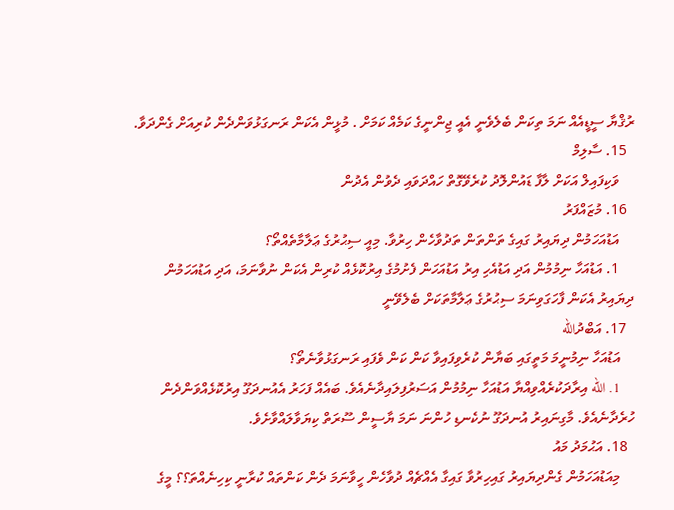ރުޤްޔާ ސީޑީއެއް ނަމަ ތިކަން ބެލެވެނީ އެއީ ޖިންނީގެ ކަމެއް ކަމަށް . މުޅީން އެކަން ރަނގަޅުވަންދެން ކުރިއަށް ގެންދަވާ.
  15. ސާލިމް
    ވަކިފައިލް އަކަށް ލާފާ ޑައުންލޮދު ކުރެވޭގޮތް ހައްދަވައި ދެވުން އެދުން
  16. މުޒައްފަރު
    އަޑުއަހަމުން ދިޔައިރު ގައިގެ ތަންތަން ތަދުވާހެން ހިރުވާ. މިއީ ސިޙުރުގެ ޢަލާމާތެއްތޯ؟
    1. އަޑުއަހާ ނިމުމުން އަދި އަޑުއެހި އިރު އަޑުއަހަން ފެށުމުގެ އިރުކޮޅެއް ކުރިން އެކަން ނުވާނަމަ، އަދި އަޑުއަހަމުން ދިޔައިރު އެކަން ފާހަގަވިނަމަ ސިޙުރުގެ ޢަލާމާތަކަށް ބެލެވޭނީ
  17. އަބްދުالله
    އަޑުއަހާ ނިމުނީމަ މަތީގައި ބަޔާން ކުރެވިފައިވާ ކަން ކަން ވެފައި ރަނގަޅުވާނެތޯ؟
    1. الله އިރާދަކުރެއްވިއްޔާ އަޑުއަހާ ނިމުމުން އަސަރުފިލައިދާނެއެވެ. ބައެއް ފަހަރު އެއުނދަގޫ އިރުކޮޅެއްވަންދެން ހުރެދާނެއެވެ. މާގިނައިރު އުނދަގޫ ނުކެނޑި ހުންނަ ނަމަ ޔާސީން ސޫރަތް ކިޔަވާލައްވާށެވެ.
  18. އަޙުމަދު މައު
    މިއަޑުއަހަމުން ގެންދިޔައިރު ގައިހިރުވާ ގައިގާ އެއްޗެއް ދުވާހެން ހީވާނަމަ ދެން ކަންތައް ކުރާނީ ކިހިނެއްތަ؟؟ މީގެ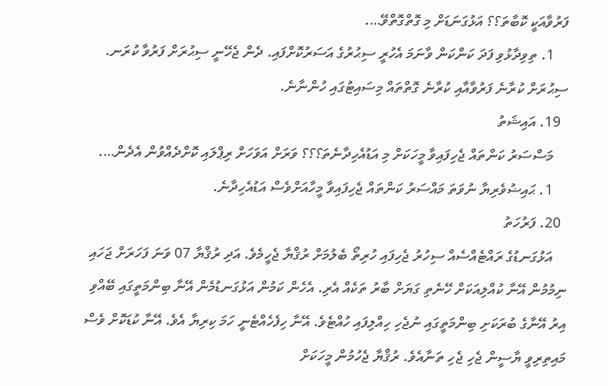ފަރުވާއަކީ ކޮބާތަ؟؟ އަޅުގަނަޑަށް މި ގޮތްގޮތްވޭ….
    1. ތިވިދާޅުވި ފަދަ ކަންކަން ވާނަމަ އެހުރީ ސިޙުރުގެ އަސަރުކޮށްފައި. ދެން ޖެހޭނީ ސިޙުރަށް ފަރުވާ ކުރަނ. ސިޙުރަށް ކުރާނެ ފަރުވާއާއި ކުރާނެ ގޮތްތައް މިސައިޓުގައި ހުންނާނެ.
  19. އައިޝަތު
    މަސްސަރު ކަންތައް ޖެހިފައިވާ މީހަކަށް މި އަޑުއެހިދާނެތަ؟؟؟ ވަރަށް އަވަހަށް ރިޕްލައި ކޮށްދެއްވުން އެދެން….
    1. ޙައިޟުވެރިޔާ ނުވަތަ މައްސަރު ކަންތައް ޖެހިފައިވާ މީހާއަށްވެސް އަޑުއެހިދާނެ.
  20. ފަރުހަތު
    އަޅުގަނޑުގެ ރައްޓެއްސެއް ސިހުރު ޖެހިފައި ހުރިތޯ ބެލުމަށް ރުޤްޔާ ޖެހީމެވެ. އަދި ރުޤްޔާ 07 ވަނަ ފަހަރަށް ޖަހައި ނިމުމުން އޭނާ ކުއްލިއަކަށް ހޭނެތި ގަޔަށް ބާރު ތަކެއް އެރި. އެހެން ކަމުން އަޅުގަނޑުމެން އޭނާ ބިންމަތީގައި ބޭއްވި އިރު އޭނާގެ ބުރަކަށި ބިންމަތީގައި ނުޖެހި ހިއްލިފައި ހުއްޓެވެ. އޭނާ ހިފެހެއްޓެނީ ހަމަ ކިރިޔާ އެވެ. އޭނާ ކުޑަކޮށް ވެސް މައިތިރިވީ ޔާސީން ޖެހި ޖެހި ތަނާއެވެ. ރުޤްޔާ ޖެހުމުން މީހަކަށް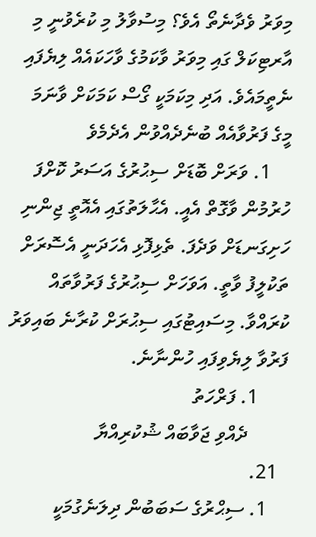މިވަރު ވެދާނެތޯ އެވެ؟ މިސުވާލު މި ކުރެވުނީ މި އާރޓިކަލް ގައި މިވަރު ވާކަމުގެ ވާހަކައެއް ލިޔެފައި ނެތީމައެވެ. އަދި މިކަމަކީ ގޯސް ކަމަކަށް ވާނަމަ މީގެ ފަރުވާއެއް ބުނެދެއްވުން އެދެމެވެ
    1. ވަރަށް ބޮޑަށް ސިޙުރުގެ އަސަރު ކޮށްފަ ހުރުމުން ވާގޮތް އެއީ. އެޙާލަތުގައި އެއޮތީ ޖިންނި ހަށިގަނޑަށް ވަދެފަ. ތެޅިފޮޅި އެހަދަނީ އެސޮރަށް ތަކުލީފު ވާތީ. އަވަހަށް ސިޙުރުގެ ފަރުވާތައް ކުރައްވާ. މިސައިޓުގައި ސިޙުރަށް ކުރާނެ ބައިވަރު ފަރުވާ ލިޔެވިފައި ހުންނާނެ.
      1. ފަރްހަތު
        ދެއްވި ޖަވާބައް ޝުކުރިއްޔާ
  21.
    1. ސިޙްރުގެ ސަބަބުން ދިލަނެގުމަކީ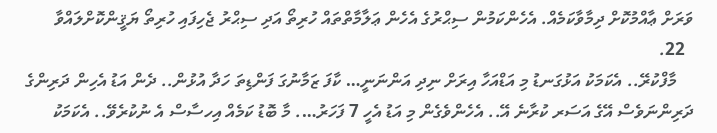ވަރަށް ޢާއްމުކޮށް ދިމާވާކަމެއް. އެހެންކަމުން ސިޙްރުގެ އެހެން ޢަލާމާތްތައް ހުރިތޯ އަދި ސިޙްރު ޖެހިފައި ހުރިތޯ ޔަޤީންކޮށްލައްވާ
  22.
    މާފްކުރޭ.. އެކަމަކު އަޅުގަނޑު މި އަޑްއަހާ އިރަށް ނިދި އަންނަނީ… ކާފަ ޒަމާނުގަ ފަންޑިތަ ހަދާ އުޅުން.. ދެން އަޑު އެހިން ދަރިންގެ ދަރިންނަވެސް އޭގެ އަސަރ ކުރާނެ އޭ.. އެހެންވެގެން މި އަޑު އެހީ 7 ފަހަރު…. މާ ބޮޑު ކަމެއް އިހސާސް އެ ނުކުރެވޭ.. އެކަމަކު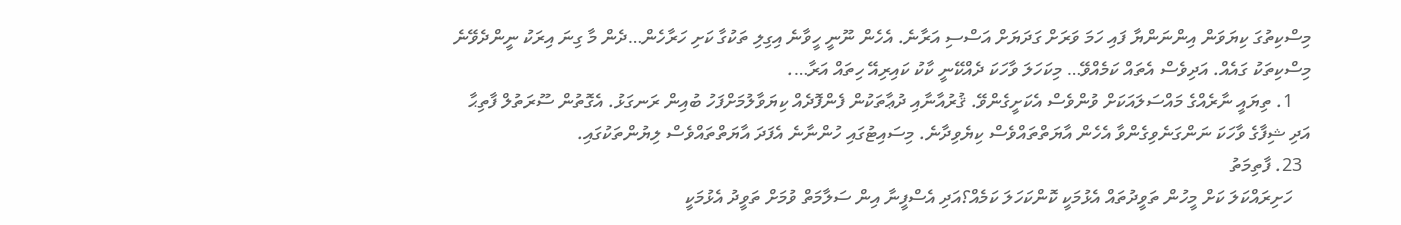މިސްކިތުގަ ކިޔަވަން އިންނަންޔާ ފައި ހަމަ ވަރަށް ގަދަޔަށް އަސްސި އަރާނެ. އެހެން ނޫނީ ހީވާނެ އިގިލި ތަކުގާ ކަށި ހަރާހެން…ދެން މާ ގިނަ އިރަކު ނީންދެވޭނެ މިސްކިތަކު ގައެއް. އަދިވެސް އެތައް ކަމެއްވޭ… މިކަހަލަ ވާހަކަ ދެއްކޭނީ ކާކު ކައިރިއޭ ހިތައް އަރާ….
    1. ތިޔައީ ނާރެއްގެ މައްސަލައަކަށް ވުންވެސް އެކަށީގެންވޭ. ޤުރުއާނާއި ދުޢާތަކުން ފެންފޮދެއް ކިޔަވާލުމަށްފަހު ބުއިން ރަނގަޅު. އެގޮތުން ސޫރަތުލް ފާތިޙާ އަދި ޝިފާގެ ވާހަކަ ނަންގަނެވިގެންވާ އެހެން އާޔަތްތައްވެސް ކިޔެވިދާނެ. މިސައިޓުގައި ހުންނާނެ އެފަދަ އާޔަތްތައްވެސް ލިޔުންތަކުގައި.
  23. ފާތިމަތު
    ހަށިރައްކަލަ ކަށް މީހުން ތަވީދުތައް އެޅުމަކީ ކޮންކަހަލަ ކަމެއް؟އަދި އެސްފީނާ އިން ސަލާމަތް ވުމަށް ތަވީދު އެޅުމަކީ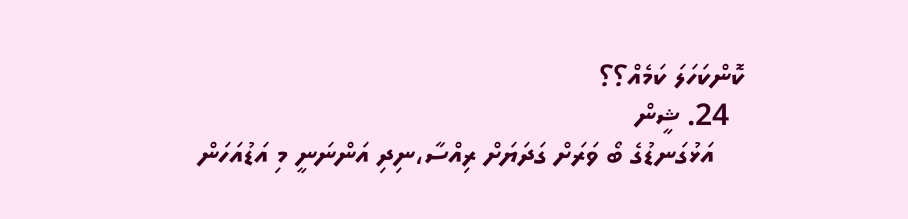ކޮންކަހަލަ ކަމެއް؟؟
  24. ޝީން
    އަޅުގަނޑުގެ ބޯ ވަރަށް ގަދަޔަށް ރިއްސާ،ނިދި އަންނަނީ މި އަޑުއަހަން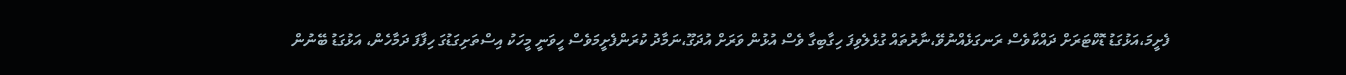ފެށީމަ،އަޅުގަޑު ޑޮކްޓަރަށް ދައްކާވެސް ރަނގަޅެއްނުވޭ،ނާރުތައް ގުޅެލެވިފަ ހިގާބިގާ ވެސް އުޅުން ވަރަށް އުދަގޫ،ނަމާދު ކުރަންފެށީމަވެސް ހީވަނީ މީހަކު އިސްތަށިގަޑުގަ ހިފާފަ ދަމާހެން، އަޅުގަޑު ބޭނުން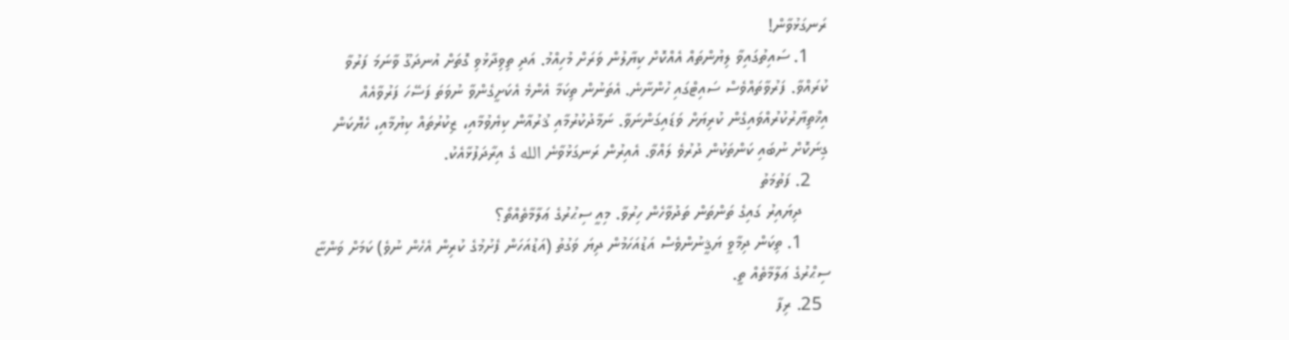ރަނގަޅުވާން!
    1. ސައިތުގައިވާ ލިޔުންތައް އެއްކޮށް ކިޔާލުން ވަރަށް މުހިއްމު. އަދި ތިވިދާޅުވި ގޮތަށް އުނދަގޫ ވާނަމަ ފަރުވާ ކުރައްވާ. ފަރުވާތައްވެސް ސައިޓްގައި ހުންނާނެ. އެތަނުން ތިކަމާ އެންމެ އެކަށީގެންވާ ނުވަތަ ފަސޭހަ ފަރުވާއެއް އިޚްތިޔާރުކުރުއްވައިގެން ކުރިޔަށް ވަޑައިގަންނަވާ. ނަމާދުކުރުމާއި ޤުރުއާން ކިޔެވުމާއި، ޒިކުރުތައް ކިޔުމާއި، ހެޔޮކަން ގިނަކޮށް ނުބައި ކަންތަކުން ދުރުވެ ލައްވާ. އެއިރުން ރަނގަޅުވާނެ الله ގެ އިރާދަފުޅާއެކު.
    2. ފަތުމަތު
      ދިޔައިރު ގައިގެ ތަންތަން ތަދުވާހެން ހިރުވާ. މިއީ ސިޙުރުގެ ޢަލާމާތެއްތޯ؟
      1. ތިކަން ދިމާވީ ޔަޤީނުންވެސް އަޑުއަހަމުން ދިޔަ ވަގުތު (އަޑުއަހަން ފެށުމުގެ ކުރިން އެހެން ނުވެ) ކަމަށް ވަންޏާ ސިޙްރުގެ ޢަލާމާތެއް ތީ.
  25. ރިފާ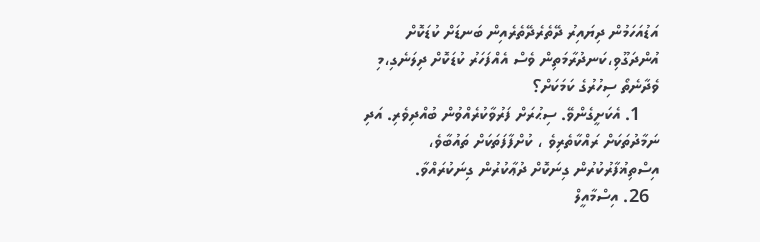އަޑުއަހަމުން ދިޔައިރު ދޭތެރެދޭތެރެއިން ބަނޑަށް ކުޑަކޮށް އުންދަގޫވި،ކަނދުރާމަތިން ވެސް އެއްފަހަރު ކުޑަކޮށް ދިލަނެގި،މި ވެދާނެތޯ ސިހުރުގެ ކަމަކަށް؟
    1. އެކަށީގެންވޭ. ސިޙުރަށް ފަރުވާކުރެއްވުން ބުއްދިވެރި. އަދި ނަމާދުތަކަށް ރައްކާތެރިވެ ، ކުށްފާފަތަކަށް ތައުބާވެ، އިސްތިޣުފާރުކުރުން ގިނަކޮށް ދުޢާކުރުން ގިނަކުރައްވާ.
  26. އިސްމާއީލް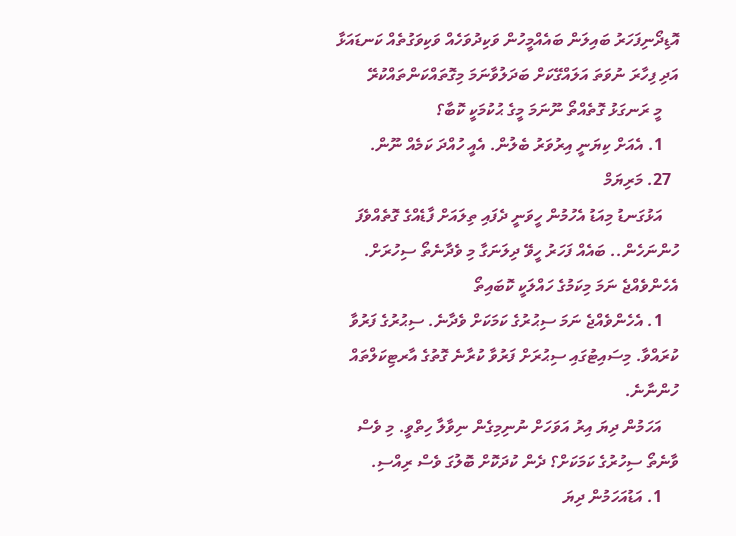އޮޑިދޯނިފަހަރު ބައިލަން ބައެއްމީހުން ވަކިދުވަހެއް ވަކިވަގުތެއް ކަނޑައަޅާ އަދި ފިހާރަ ނުވަތަ އަލައްގޭކަށް ބަދަލުވާނަމަ މިގޮތައްކަންތައްކުރޭ
    މީ ރަނގަޅު ގޮތެއްތޯ ނޫނަމަ މީގެ ޙުކުމަކީ ކޮބާ؟
    1. އެއަށް ކިޔަނީ އިރުވަރު ބެލުން. އެއީ ހުއްދަ ކަމެއް ނޫން.
  27. މަރިޔަމް
    އަޅުގަނޑު މިއަޑު އެހުމުން ހީވަނީ ދެފައި ތިލައަށް ފާޑެއްގެ ގޮތެއްވެފަ ހުންނަހެން.. ބައެއް ފަހަރު ހީވޭ ދިލަނަގާ މި ވެދާނެތޯ ސިހުރަށް. އެހެންވެއްޖެ ނަމަ މިކަމުގެ ހައްލަކީ ކޮބައިތޯ
    1. އެހެންވެއްޖެ ނަމަ ސިޙުރުގެ ކަމަކަށް ވެދާނެ. ސިޙުރުގެ ފަރުވާ ކުރައްވާ. މިސައިޓުގައި ސިޙުރަށް ފަރުވާ ކުރާނެ ގޮތުގެ އާރޓިކަލްތައް ހުންނާނެ.
    އަހަމުން ދިޔަ އިރު އަވަހަށް ނުނިމިގެން ނިވާލާ ހިތްވީ. މި ވެސް ވާނެތޯ ސިހުރުގެ ކަމަކަށް؟ ދެން ކުދަކޮށް ބޮލުގަ ވެސް ރިއްސި.
    1. އަޑުއަހަމުން ދިޔަ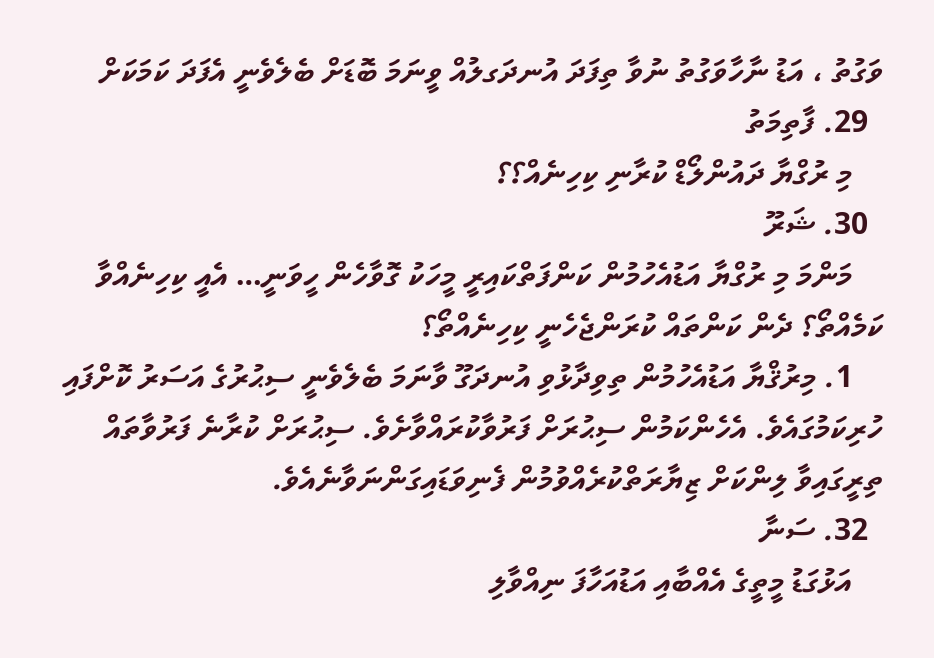ވަގުތު ، އަޑު ނާހާވަގުތު ނުވާ ތިފަދަ އުނދަގލުއް ވީނަމަ ބޮޑަށް ބެލެވެނީ އެފަދަ ކަމަކަށް
  29. ފާތިމަތު
    މި ރުގްޔާ ދައުންލޯޑް ކުރާނި ކިހިނެއް؟؟
  30. ޝަރޫ
    މަންމަ މި ރުގްޔާ އަޑުއެހުމުން ކަންފަތްކައިރީ މީހަކު ގޮވާހެން ހީވަނީ… އެއީ ކިހިނެއްވާ ކަމެއްތޯ؟ ދެން ކަންތައް ކުރަންޖެހެނީ ކިހިނެއްތޯ؟
    1. މިރުޤްޔާ އަޑުއެހުމުން ތިވިދާޅުވި އުނދަގޫ ވާނަމަ ބެލެވެނީ ސިޙުރުގެ އަސަރު ކޮށްފައި ހުރިކަމުގައެވެ. އެހެންކަމުން ސިޙުރަށް ފަރުވާކުރައްވާށެވެ. ސިޙުރަށް ކުރާނެ ފަރުވާތައް ތިރީގައިވާ ލިންކަށް ޒިޔާރަތްކުރެއްވުމުން ފެނިވަޑައިގަންނަވާނެއެވެ.
  32. ސަނާ
    އަޅުގަޑު މީތީގެ އެއްބާއި އަޑުއަހާފަ ނިއްވާލި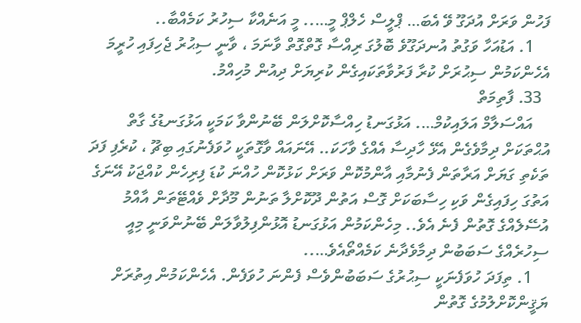ފަހުން ވަރަށް އުދަގޫ ވޭ އެބަ… ޕްލީސް ހެލްޕް މީ….. މީ އަނެއްކާ ސިހުރު ކަމެއްބާ..
    1. އަޑުއަހާ ވަގުތު އުނދަގޫވެ ބޮލުގަ ރިއްސާ ގޮތްގޮތް ވާނަމަ ، ވާނީ ސިޙުރު ޖެހިފައި ހުރީމަ އެހެންކަމުން ސިޙުރަށް ކުރާ ފަރުވާތަކައިގެން ކުރިޔަށް ދިއުން މުހިއްމު.
  33. ފާތިމަތް
    އައްސަލާމް އަލައިކުމް…. އަޅުގަނޑު ހިއްސާކޮށްލަން ބޭނުންވާ ކަމަކީ އަޅުގަނޑުގެ ގާތް އުޙްތަކަށް ދިމާވެގެން އެޅޭ ހާދިސާ އެއްގެ ވާހަކަ.. އޭނައައް ވާގޮތަކީ ހުވަފެނުގައި ބިޗޫ ، ކުރެފި ފަދަ ތަކެތި ގަޔަށް އަރާތަން ފެނުމާއި އާންމުކޮން ވަރަށް ކަޅުކޮން ހުއްނަ ކުޑަ ފިރިހެން ކުއްޖަކު އޭނަގެ އަތުގަ ހިފައިގެން ވަކި ހިސާބަކަށް ގޮސް އަތުން ދޫކޮށްލާ ތަނުން މޫދާށް ވެއްޓޭތަން އާއްމު އުސޭލެއްގެ ގޮތުން ފެނެ އެވެ.. މިހެންކަމުން އަޅުގަނޑު އޮޅުންފިލުވާލަން ބޭނުންވަނީ މިއީ ސިހުރެއްގެ ސަބަބުން ދިމާވެދާނެ ކަމެއްތޯއެވެ…..
    1. ތިފަދަ ހުވަފެނަކީ ސިޙުރުގެ ސަބަބުންވެސް ފެންނަ ހުވަފެން. އެހެންކަމުން އިތުރަށް ޔަޤީންކޮށްލުމުގެ ގޮތުން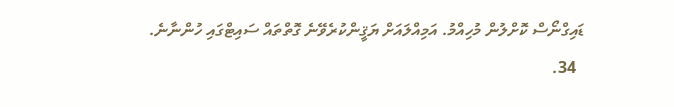ޑައިގްނޯސް ކޮށްލުން މުހިއްމު. އަމިއްލައަށް ޔަޤީންކުރެވޭނެ ގޮތްތައް ސައިޓްގައި ހުންނާނެ.
  34.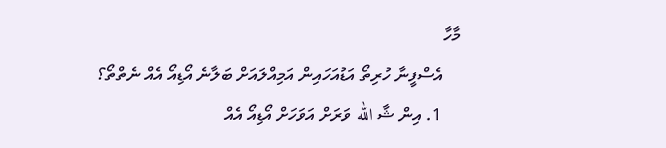މާހާ
    އެސްފީނާ ހުރިތޯ އަޑުއަހައިން އަމިއްލައަށް ބަލާނެ އޯޑިއޯ އެއް ނެތްތޯ؟
    1. އިން ޝާ الله ވަރަށް އަވަހަށް އޯޑިއޯ އެއް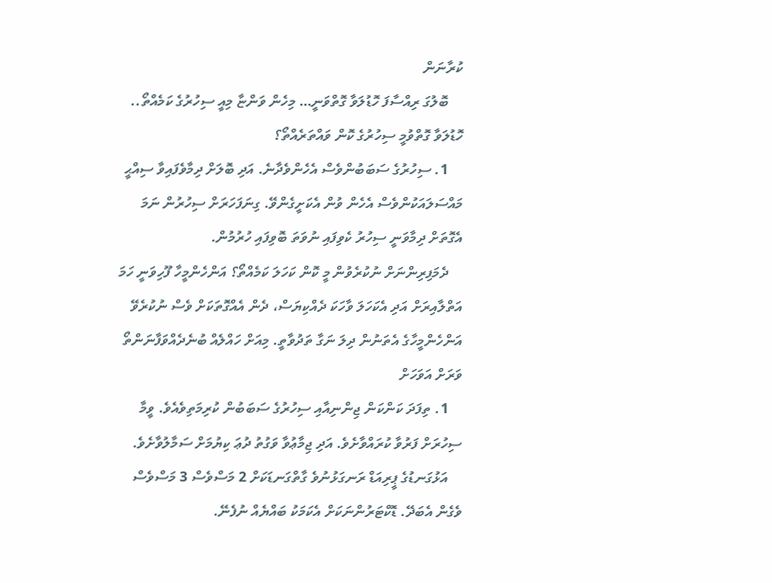ކުރާނަން
    ބޮލުގަ ރިއްސާފަ ހޮޑުލަވާ ގޮތްވަނީ… މިހެން ވަންޏާ މިއީ ސިހުރުގެ ކަމެއްތޯ.. ހޮޑުލަވާ ގޮތްވުމީ ސިހުރުގެ ކޮން ވައްތަރެއްތޯ؟
    1. ސިހުރުގެ ސަބަބުންވެސް އެހެންވެދާނެ. އަދި ބޮލަށް ދިމާވެފައިވާ ސިއްޙީ މައްސަލައަކުންވެސް އެހެން ވުން އެކަށީގެންވޭ. ގިނަފަހަރަށް ސިހުރުން ނަމަ އެގޮތަށް ދިމާވަނީ ސިހުރު ކެވިފައި ނުވަތަ ބޮވިފައި ހުރުމުން.
    ދެމަފިރިންނަށް ނުކުރެވުން މީ ކޮން ކަހަލަ ކަމެއްތޯ؟ އަންހެންމީހާ ފޫހިވަނީ ހަމަ އަތްލާއިރަށް އަދި އެކަހަލަ ވާހަކަ ދެއްކިޔަސް، ދެން އެއްގޮތަކަށް ވެސް ނުކުރެވޭ އަންހެންމީހާގެ އެތަނުން ދިލަ ނަގާ ތަދުވާތީ. މިއަށް ހައްލެއް ބުނެދެއްވަފާނަންތޯ ވަރަށް އަވަހަށް
    1. ތިފަދަ ކަންކަން ޖިންނިއާއި ސިހުރުގެ ސަބަބުން ކުރިމަތިވެއެވެ. ވީމާ ސިހުރަށް ފަރުވާ ކުރައްވާށެވެ. އަދި ޖިމާޢުވާ ވަގުތު ދުޢަ ކިޔުމަށް ސަމާލުވާށެވެ.
    އަޅުގަނޑުގެ ޕީރިއަޑް ރަނގަޅުނުވެ ގާތްގަނޑަކަށް 2 މަސްވެސް 3 މަސްވެސް ވެގެން އެބަދޭ. ޑޮކްޓަރުންނަކަށް އެކަމަކު ބައްޔެއް ނުފެނޭ.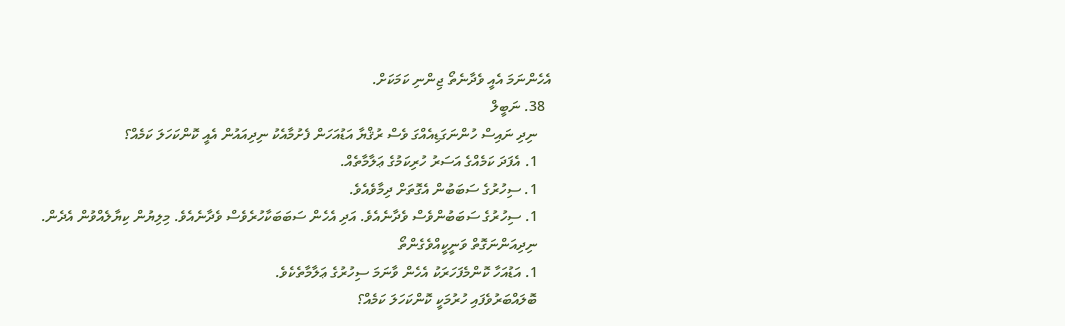އެހެންނަމަ އެއީ ވެދާނެތޯ ޖިންނި ކަމަކަށް.
  38. ނަބީލް
    ނިދި ނައިސް ހުންނަގަޑިއެއްގަ ވެސް ރުޤްޔާ އަޑުއަހަން ފެށުމާއެކު ނިދިއައުން އެއީ ކޮންކަހަލަ ކަމެއް؟
    1. އެފަދަ ކަމެއްގެ އަސަރު ހުރިކަމުގެ ޢަލާމާތެއް.
    1. ސިހުރުގެ ސަބަބުން އެގޮތަށް ދިމާވެއެވެ.
    1. ސިހުރުގެ ސަބަބުންވެސް ވެދާނެއެވެ. އަދި އެހެން ސަބަބަކާހުރެވެސް ވެދާނެއެވެ. މިލިޔުން ކިޔާލެއްވުން އެދެން.
    ނިދިއަންނަގޮތް ވަނީކީއްވެގެންތޯ
    1. އަޑުއަހާ ކޮންމެފަހަރަކު އެހެން ވާނަމަ ސިހުރުގެ ޢަލާމާތެކެވެ.
    ބޮލައްބަރުވެފައި ހުރުމަކީ ކޮންކަހަލަ ކަމެއް؟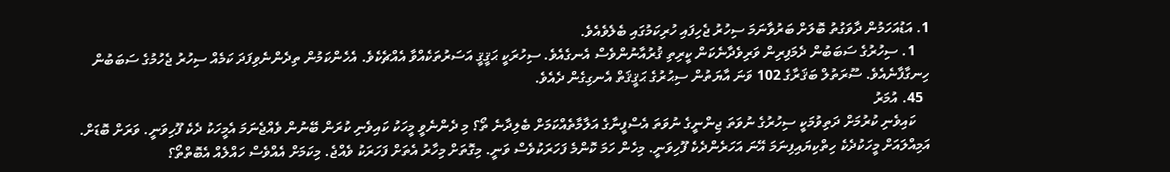1. އަޑުއަހަމުން ދާވަގުތު ބޮލަށް ބަރުވާނަމަ ސިހުރު ޖެހިފައި ހުރިކަމުގައި ބެލެވެއެވެ.
    1. ސިހުރުގެ ސަބަބުން ދެމަފިރިން ވަރިވެދާނެކަން ކީރިތި ޤުރުއާނުންވެސް އެނގެއެވެ. ސިހުރަކީ ޙަޤީޤީ އަސަރުތަކެއްވާ އެއްޗެކެވެ. އެހެންކަމުން ތިދެންނެވިފަދަ ކަމެއް ސިހުރު ޖެހުމުގެ ސަބަބުން ހިނގާފާނެއެވެ. ސޫރަތުލް ބަޤަރާގެ 102 ވަނަ އާޔަތުން ސިޙުރުގެ ޙަޤީޤަތް އެނގިގެން ދެއެވެ.
  45. އުމަރު
    ކައިވެނި ކުރުމަށް ދަތިވުމަކީ ސިހުރުގެ ނުވަތަ ޖިންނީގެ ނުވަތަ އެސްފީނާގެ އަލާމާތެއްކަމަށް ބެލިދާނެ ތޯ؟ މި ދެންނެވީ މީހަކު ކައިވެނި ކުރަން ބޭނުން ވެއްޖެނަމަ އެމީހަކު ދެކެ ފޫހިވަނީ. ވަރަށް ބޮޑަށް. އަމިއްލައަށް މީހަކުދެކެ ހިތްކިޔައިފިނަމަ އޭނަ އަހަރެންދެކެ ފޫހިވަނީ. މިހެން ހަމަ ކޮންމެ ފަހަރަކުވެސް ވަނީ. މިގޮތަށް މިހާރު އެތަށް ފަހަރަކު ވެއްޖެ. މިކަމަށް އެއްވެސް ހައްލެއް އެބޮތްތޯ؟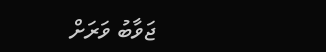ޖަވާބު ވަރަށް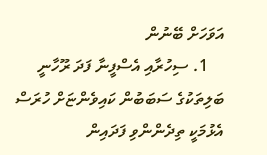އަވަހަށް ބޭނުން
    1. ސިހުރާއި އެސްފީނާ ފަދަ ރޫހާނީ ބަލިތަކުގެ ސަބަބުން ކައިވެންޏަށް ހުރަސް އެޅުމަކީ ތިދެންންވި ފަދައިން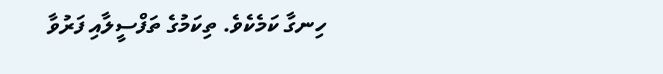ހިނގާ ކަމެކެވެ. ތިކަމުގެ ތަފްސީލާއި ފަރުވާ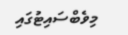މިވެބްސައިޓުގައި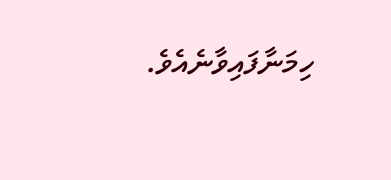ހިމަނާފައިވާނެއެވެ.